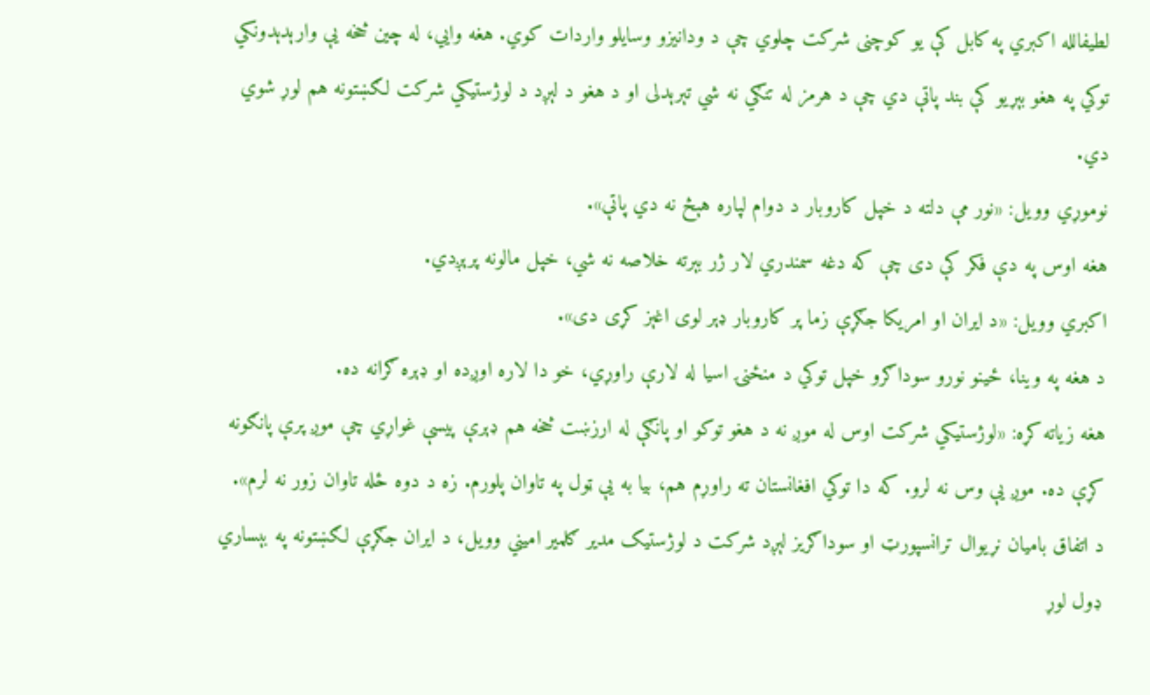لطیفالله اکبري په کابل کې یو کوچنی شرکت چلوي چې د ودانیزو وسایلو واردات کوي. هغه وايي، له چین څخه یې وارېدېدونکي توکي په هغو بېړیو کې بند پاتې دي چې د هرمز له تنګي نه شي تېرېدلی او د هغو د لېږد د لوژستیکي شرکت لګښتونه هم لوړ شوي دي.
نوموړي وویل: «نور مې دلته د خپل کاروبار د دوام لپاره هېڅ نه دي پاتې».
هغه اوس په دې فکر کې دی چې که دغه سمندري لار ژر بېرته خلاصه نه شي، خپل مالونه پرېږدي.
اکبري وویل: «د ایران او امریکا جګړې زما پر کاروبار ډېر لوی اغېز کړی دی».
د هغه په وینا، ځینو نورو سوداګرو خپل توکي د منځنۍ اسیا له لارې راوړي، خو دا لاره اوږده او ډېره ګرانه ده.
هغه زیاته کړه: «لوژستیکي شرکت اوس له موږ نه د هغو توکو او پانګې له ارزښت څخه هم ډېرې پیسې غواړي چې موږ پرې پانګونه کړې ده. موږ یې وس نه لرو. که دا توکي افغانستان ته راوړم هم، بیا به یې ټول په تاوان پلورم. زه د دوه ځله تاوان زور نه لرم».
د اتفاق بامیان نړیوال ترانسپورټ او سوداګریز لېږد شرکت د لوژستیک مدیر ګلمیر امیني وویل، د ایران جګړې لګښتونه په بېساري ډول لوړ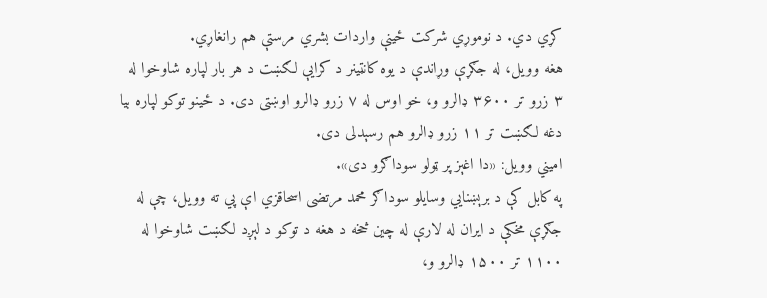کړي دي. د نوموړي شرکت ځینې واردات بشري مرستې هم رانغاړي.
هغه وویل، له جګړې وړاندې د یوه کانټینر د کرایې لګښت د هر بار لپاره شاوخوا له ۳ زرو تر ۳۶۰۰ ډالرو و، خو اوس له ۷ زرو ډالرو اوښتی دی. د ځینو توکو لپاره بیا دغه لګښت تر ۱۱ زرو ډالرو هم رسېدلی دی.
امیني وویل: «دا اغېز پر ټولو سوداګرو دی».
په کابل کې د برېښنايي وسایلو سوداګر محمد مرتضی اسحاقزي اې پي ته وویل، چې له جګړې مخکې د ایران له لارې له چین څخه د هغه د توکو د لېږد لګښت شاوخوا له ۱۱۰۰ تر ۱۵۰۰ ډالرو و،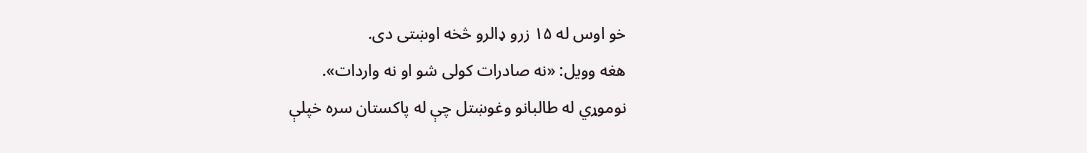خو اوس له ۱۵ زرو ډالرو څخه اوښتی دی.
هغه وویل: «نه صادرات کولی شو او نه واردات».
نوموړي له طالبانو وغوښتل چې له پاکستان سره خپلې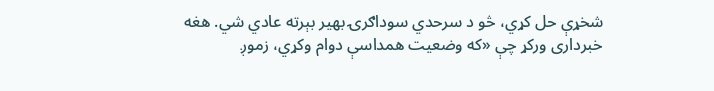شخړې حل کړي، څو د سرحدي سوداګرۍ بهیر بېرته عادي شي. هغه خبرداری ورکړ چې «که وضعیت همداسې دوام وکړي، زموږ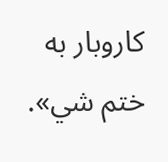کاروبار به ختم شي».